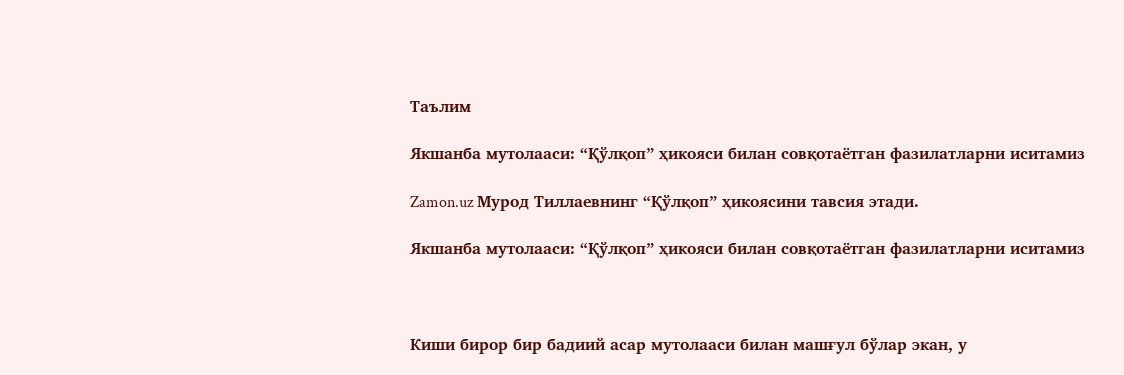Таълим

Якшанба мутолааси: “Қўлқоп” ҳикояси билан совқотаётган фазилатларни иситамиз

Zamon.uz Мурод Тиллаевнинг “Қўлқоп” ҳикоясини тавсия этади.

Якшанба мутолааси: “Қўлқоп” ҳикояси билан совқотаётган фазилатларни иситамиз



Киши бирор бир бадиий асар мутолааси билан машғул бўлар экан, у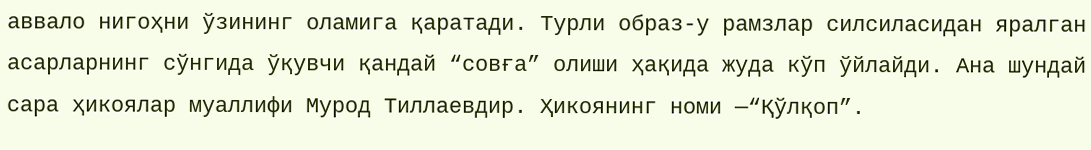аввало нигоҳни ўзининг оламига қаратади. Турли образ-у рамзлар силсиласидан яралган асарларнинг сўнгида ўқувчи қандай “совға” олиши ҳақида жуда кўп ўйлайди. Ана шундай сара ҳикоялар муаллифи Мурод Тиллаевдир. Ҳикоянинг номи —“Қўлқоп”.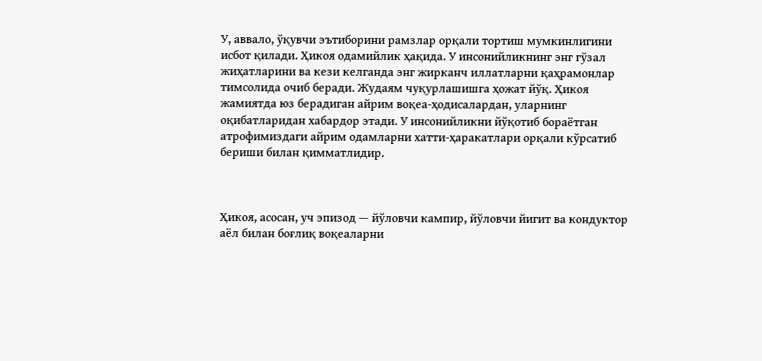У, аввало, ўқувчи эътиборини рамзлар орқали тортиш мумкинлигини исбот қилади. Ҳикоя одамийлик ҳақида. У инсонийликнинг энг гўзал жиҳатларини ва кези келганда энг жирканч иллатларни қаҳрамонлар тимсолида очиб беради. Жудаям чуқурлашишга ҳожат йўқ. Ҳикоя жамиятда юз берадиган айрим воқеа-ҳодисалардан, уларнинг оқибатларидан хабардор этади. У инсонийликни йўқотиб бораётган атрофимиздаги айрим одамларни хатти-ҳаракатлари орқали кўрсатиб бериши билан қимматлидир.



Ҳикоя, асосан, уч эпизод — йўловчи кампир, йўловчи йигит ва кондуктор аёл билан боғлиқ воқеаларни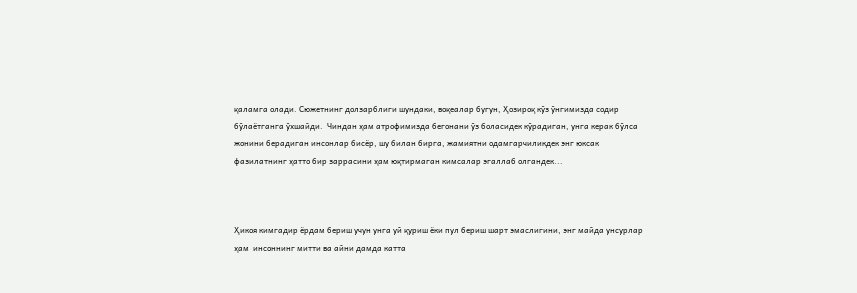қаламга олади. Сюжетнинг долзарблиги шундаки, воқеалар бугун, Ҳозироқ кўз ўнгимизда содир бўлаётганга ўхшайди.  Чиндан ҳам атрофимизда бегонани ўз боласидек кўрадиган, унга керак бўлса жонини берадиган инсонлар бисёр, шу билан бирга, жамиятни одамгарчиликдек энг юксак фазилатнинг ҳатто бир заррасини ҳам юқтирмаган кимсалар эгаллаб олгандек...



Ҳикоя кимгадир ёрдам бериш учун унга уй қуриш ёки пул бериш шарт эмаслигини, энг майда унсурлар ҳам  инсоннинг митти ва айни дамда катта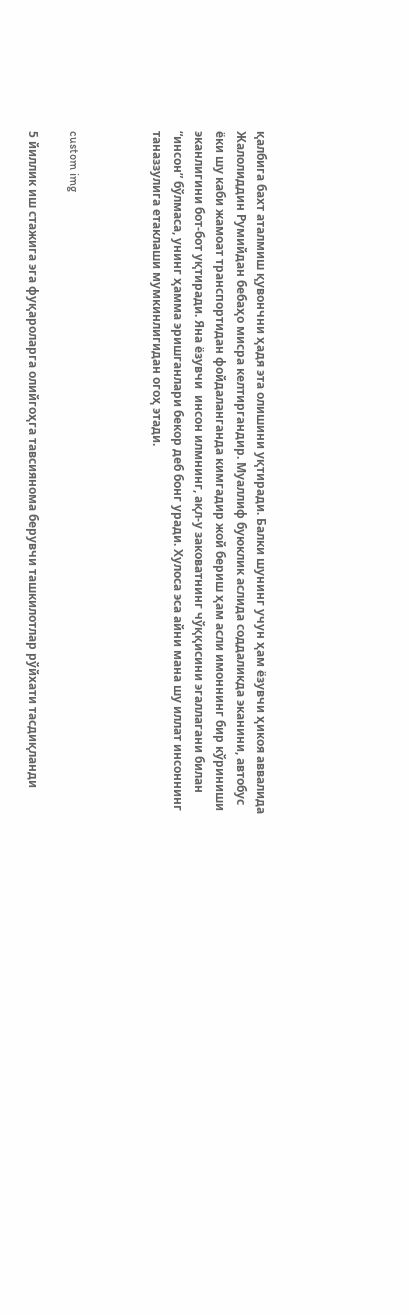қалбига бахт аталмиш қувончни ҳадя эта олишини уқтиради. Балки шунинг учун ҳам ёзувчи ҳикоя аввалида Жалолиддин Румийдан бебаҳо мисра келтиргандир. Муаллиф буюклик аслида соддаликда эканини, автобус ёки шу каби жамоат транспортидан фойдаланганда кимгадир жой бериш ҳам асли имоннинг бир кўриниши эканлигини бот-бот уқтиради. Яна ёзувчи  инсон илмнинг, ақл-у заковатнинг чўққисини эгаллагани билан “инсон” бўлмаса, унинг ҳамма эришганлари бекор деб бонг уради. Хулоса эса айни мана шу иллат инсоннинг таназзулига етаклаши мумкинлигидан огоҳ этади.



custom img

5 йиллик иш стажига эга фуқароларга олийгоҳга тавсиянома берувчи ташкилотлар рўйхати тасдиқланди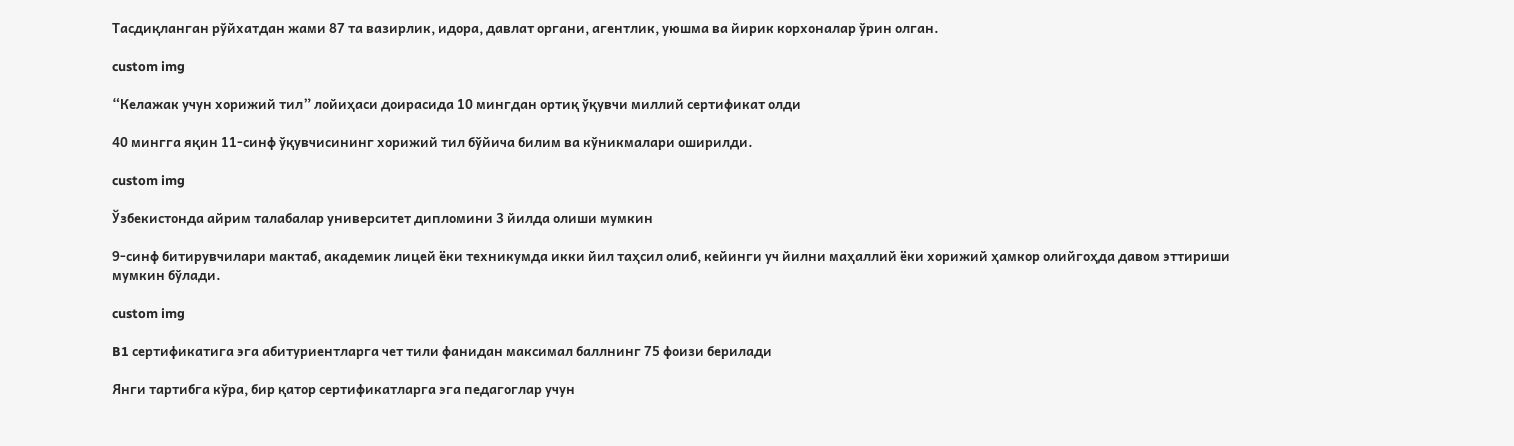Тасдиқланган рўйхатдан жами 87 та вазирлик, идора, давлат органи, агентлик, уюшма ва йирик корхоналар ўрин олган.

custom img

“Келажак учун хорижий тил” лойиҳаси доирасида 10 мингдан ортиқ ўқувчи миллий сертификат олди

40 мингга яқин 11-синф ўқувчисининг хорижий тил бўйича билим ва кўникмалари оширилди.

custom img

Ўзбекистонда айрим талабалар университет дипломини 3 йилда олиши мумкин

9-синф битирувчилари мактаб, академик лицей ёки техникумда икки йил таҳсил олиб, кейинги уч йилни маҳаллий ёки хорижий ҳамкор олийгоҳда давом эттириши мумкин бўлади.

custom img

B1 сертификатига эга абитуриентларга чет тили фанидан максимал баллнинг 75 фоизи берилади

Янги тартибга кўра, бир қатор сертификатларга эга педагоглар учун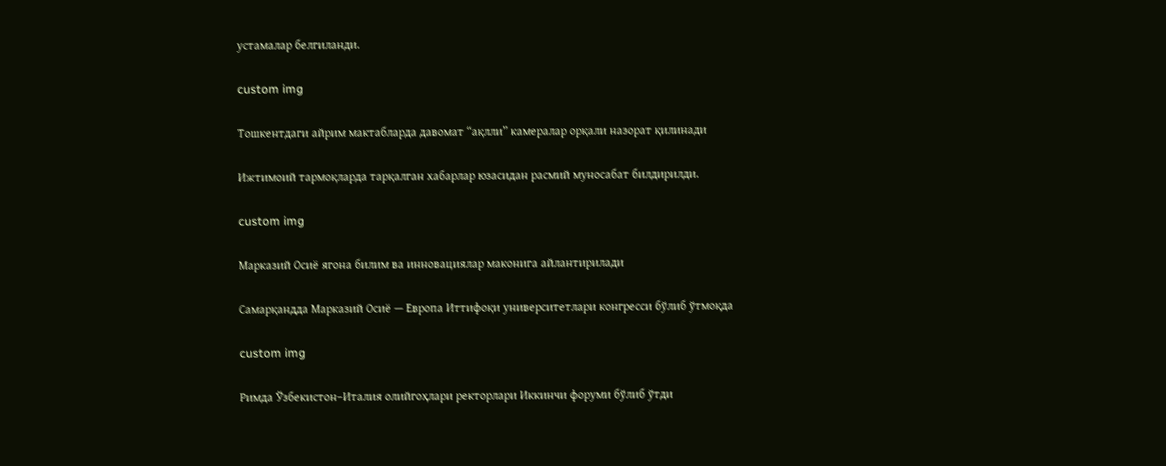устамалар белгиланди.

custom img

Тошкентдаги айрим мактабларда давомат “ақлли” камералар орқали назорат қилинaди

Ижтимоий тармоқларда тарқалган хабарлар юзасидан расмий муносабат билдирилди.

custom img

Марказий Осиё ягона билим ва инновациялар маконига айлантирилади

Самарқандда Марказий Осиё — Европа Иттифоқи университетлари конгресси бўлиб ўтмоқда

custom img

Римда Ўзбекистон–Италия олийгоҳлари ректорлари Иккинчи форуми бўлиб ўтди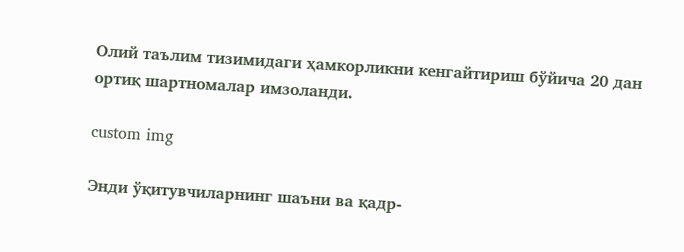Олий таълим тизимидаги ҳамкорликни кенгайтириш бўйича 20 дан ортиқ шартномалар имзоланди.

custom img

Энди ўқитувчиларнинг шаъни ва қадр-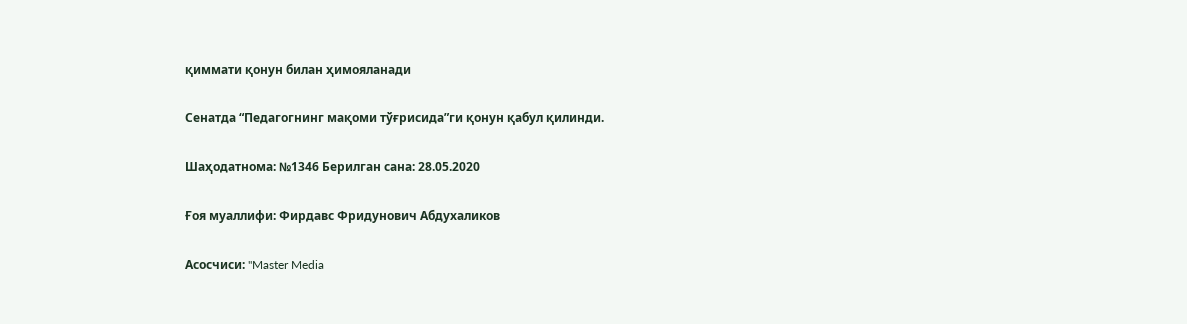қиммати қонун билан ҳимояланади

Сенатда “Педагогнинг мақоми тўғрисида”ги қонун қабул қилинди.

Шаҳодатнома: №1346 Берилган сана: 28.05.2020

Ғоя муаллифи: Фирдавс Фридунович Абдухаликов

Асосчиси: "Master Media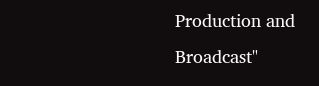Production and Broadcast"